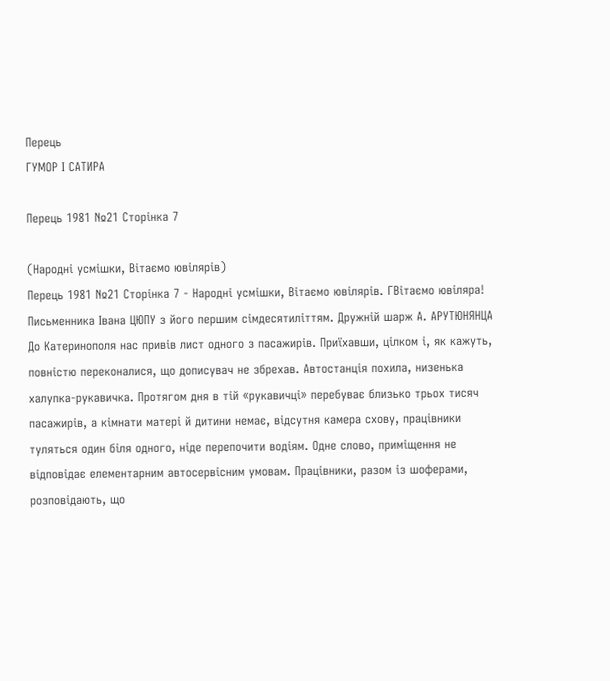Перець
ГУМОР І САТИРА

Перець 1981 №21 Сторінка 7

(Народні усмішки, Вітаємо ювілярів)
Перець 1981 №21 Сторінка 7 - Народні усмішки, Вітаємо ювілярів. ГВітаємо ювіляра! Письменника Івана ЦЮПУ з його першим сімдесятиліттям. Дружній шарж А. АРУТЮНЯНЦА До Катеринополя нас привів лист одного з пасажирів. Приїхавши, цілком і, як кажуть, повністю переконалися, що дописувач не збрехав. Автостанція похила, низенька халупка-рукавичка. Протягом дня в тій «рукавичці» перебуває близько трьох тисяч пасажирів, а кімнати матері й дитини немає, відсутня камера схову, працівники туляться один біля одного, ніде перепочити водіям. Одне слово, приміщення не відповідає елементарним автосервісним умовам. Працівники, разом із шоферами, розповідають, що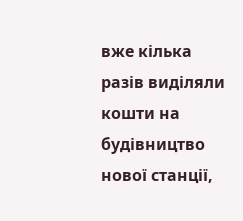вже кілька разів виділяли кошти на будівництво нової станції,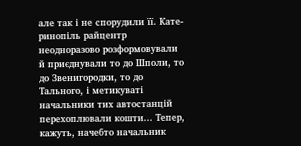але так і не спорудили її. Кате-ринопіль райцентр неодноразово розформовували й приєднували то до Шполи, то до Звенигородки, то до Тального, і метикуваті начальники тих автостанцій перехоплювали кошти... Тепер, кажуть, начебто начальник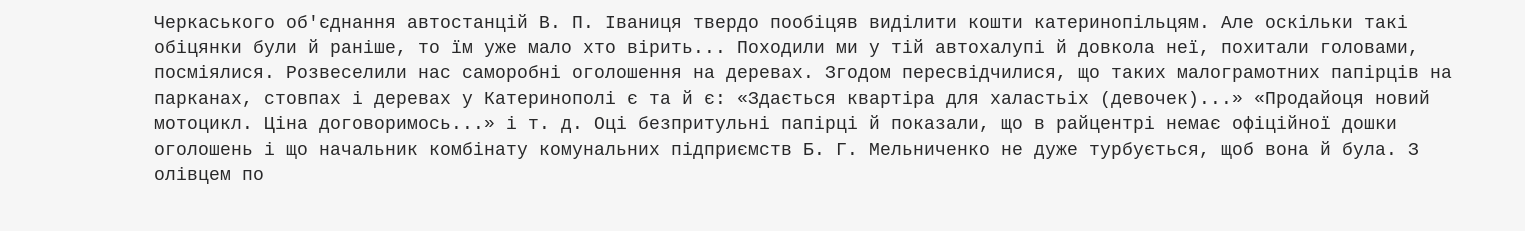Черкаського об'єднання автостанцій В. П. Іваниця твердо пообіцяв виділити кошти катеринопільцям. Але оскільки такі обіцянки були й раніше, то їм уже мало хто вірить... Походили ми у тій автохалупі й довкола неї, похитали головами, посміялися. Розвеселили нас саморобні оголошення на деревах. Згодом пересвідчилися, що таких малограмотних папірців на парканах, стовпах і деревах у Катеринополі є та й є: «Здається квартіра для халастьіх (девочек)...» «Продайоця новий мотоцикл. Ціна договоримось...» і т. д. Оці безпритульні папірці й показали, що в райцентрі немає офіційної дошки оголошень і що начальник комбінату комунальних підприємств Б. Г. Мельниченко не дуже турбується, щоб вона й була. З олівцем по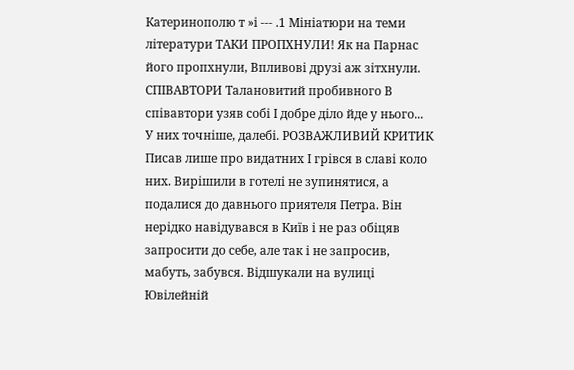Катеринополю т »і --- .1 Мініатюри на теми літератури ТАКИ ПРОПХНУЛИ! Як на Парнас його пропхнули, Впливові друзі аж зітхнули. СПІВАВТОРИ Талановитий пробивного В співавтори узяв собі І добре діло йде у нього... У них точніше, далебі. РОЗВАЖЛИВИЙ КРИТИК Писав лише про видатних І грівся в славі коло них. Вирішили в готелі не зупинятися, а подалися до давнього приятеля Петра. Він нерідко навідувався в Київ і не раз обіцяв запросити до себе, але так і не запросив, мабуть, забувся. Відшукали на вулиці Ювілейній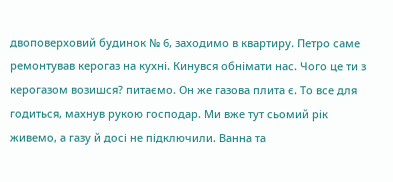двоповерховий будинок № 6, заходимо в квартиру. Петро саме ремонтував керогаз на кухні. Кинувся обнімати нас. Чого це ти з керогазом возишся? питаємо. Он же газова плита є. То все для годиться, махнув рукою господар. Ми вже тут сьомий рік живемо, а газу й досі не підключили. Ванна та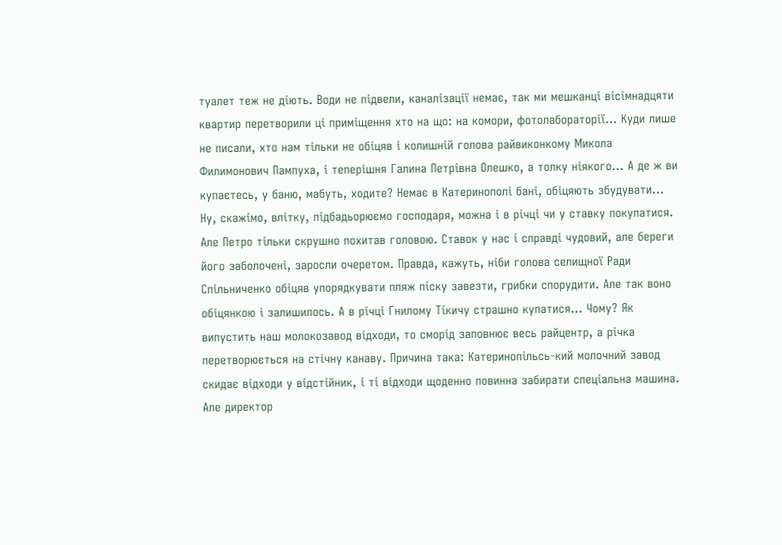туалет теж не діють. Води не підвели, каналізації немає, так ми мешканці вісімнадцяти квартир перетворили ці приміщення хто на що: на комори, фотолабораторії... Куди лише не писали, хто нам тільки не обіцяв і колишній голова райвиконкому Микола Филимонович Пампуха, і теперішня Галина Петрівна Олешко, а толку ніякого... А де ж ви купаєтесь, у баню, мабуть, ходите? Немає в Катеринополі бані, обіцяють збудувати... Ну, скажімо, влітку, підбадьорюємо господаря, можна і в річці чи у ставку покупатися. Але Петро тільки скрушно похитав головою. Ставок у нас і справді чудовий, але береги його заболочені, заросли очеретом. Правда, кажуть, ніби голова селищної Ради Спільниченко обіцяв упорядкувати пляж піску завезти, грибки спорудити. Але так воно обіцянкою і залишилось. А в річці Гнилому Тікичу страшно купатися... Чому? Як випустить наш молокозавод відходи, то сморід заповнює весь райцентр, а річка перетворюється на стічну канаву. Причина така: Катеринопільсь-кий молочний завод скидає відходи у відстійник, і ті відходи щоденно повинна забирати спеціальна машина. Але директор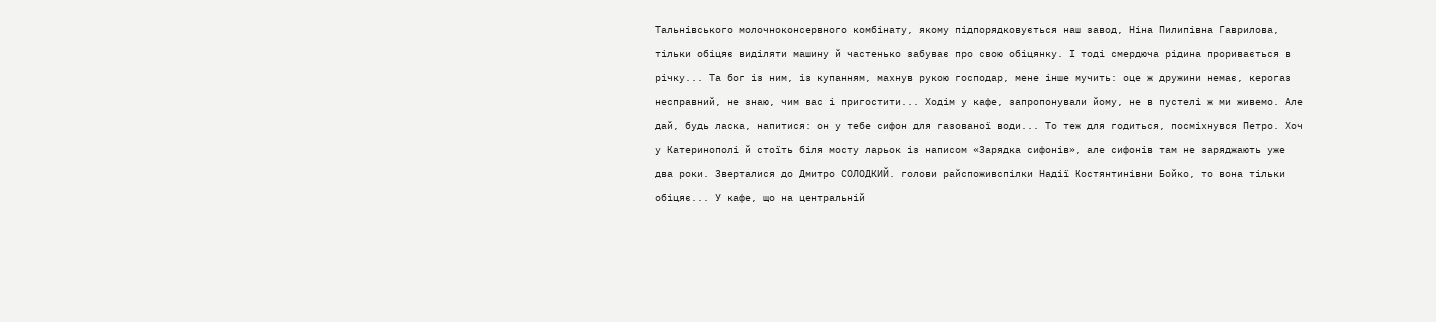Тальнівського молочноконсервного комбінату, якому підпорядковується наш завод, Ніна Пилипівна Гаврилова, тільки обіцяє виділяти машину й частенько забуває про свою обіцянку. І тоді смердюча рідина проривається в річку... Та бог із ним, із купанням, махнув рукою господар, мене інше мучить: оце ж дружини немає, керогаз несправний, не знаю, чим вас і пригостити... Ходім у кафе, запропонували йому, не в пустелі ж ми живемо. Але дай, будь ласка, напитися: он у тебе сифон для газованої води... То теж для годиться, посміхнувся Петро. Хоч у Катеринополі й стоїть біля мосту ларьок із написом «Зарядка сифонів», але сифонів там не заряджають уже два роки. Зверталися до Дмитро СОЛОДКИЙ. голови райспоживспілки Надії Костянтинівни Бойко, то вона тільки обіцяє... У кафе, що на центральній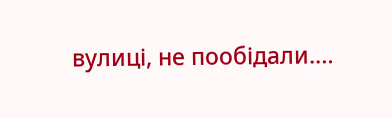вулиці, не пообідали.…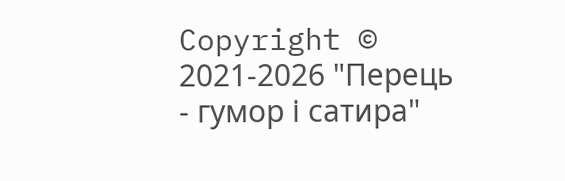Copyright © 2021-2026 "Перець - гумор і сатира"